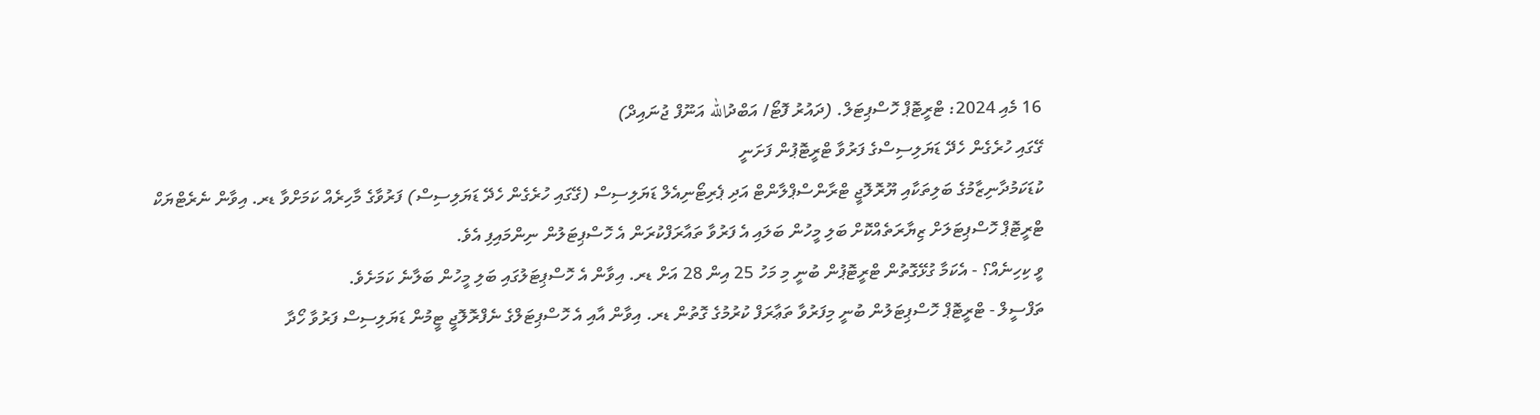16 މެއި 2024: ޓްރީޓޮޕް ހޮސްޕިޓަލް. (ދައުރު ފޮޓޯ/ އަބްދުالله އަނޫފް ޖުނައިދް)
ގޭގައި ހުރެގެން ހެދޭ ޑަޔަލިސިސްގެ ފަރުވާ ޓްރީޓޮޕުން ފަށަނީ
ކުޑަކަމުދާނިޒާމުގެ ބަލިތަކާއި ޔޫރޮލޮޖީ ޓްރާންސްޕްލާންޓް އަދި ޕެރިޓޯނިއެލް ޑަޔަލިސިސް (ގޭގައި ހުރެގެން ހެދޭ ޑަޔަލިސިސް) ފަރުވާގެ މާހިރެއް ކަމަށްވާ ޑރ. އިވާން ނެރެޓްޔަކް ޓްރީޓޮޕް ހޮސްޕިޓަލަށް ޒިޔާރަތެއްކޮށް ބަލި މީހުން ބަލައި އެ ފަރުވާ ތައާރަފްކުރަން އެ ހޮސްޕިޓަލުން ނިންމައިފި އެވެ.
ވީ ކިހިނެއް؟ - އެކަމާ ގުޅޭގޮތުން ޓްރީޓޮޕުން ބުނީ މި މަހު 25 އިން 28 އަށް ޑރ. އިވާން އެ ހޮސްޕިޓަލުގައި ބަލި މީހުން ބަލާނެ ކަމަށެވެ.
ތަފްސީލް - ޓްރީޓޮޕް ހޮސްޕިޓަލުން ބުނީ މިފަރުވާ ތަޢާރަފް ކުރުމުގެ ގޮތުން ޑރ. އިވާން އާއި އެ ހޮސްޕިޓަލްގެ ނެފްރޮލޮޖީ ޓީމުން ޑަޔަލިސިސް ފަރުވާ ހޯދާ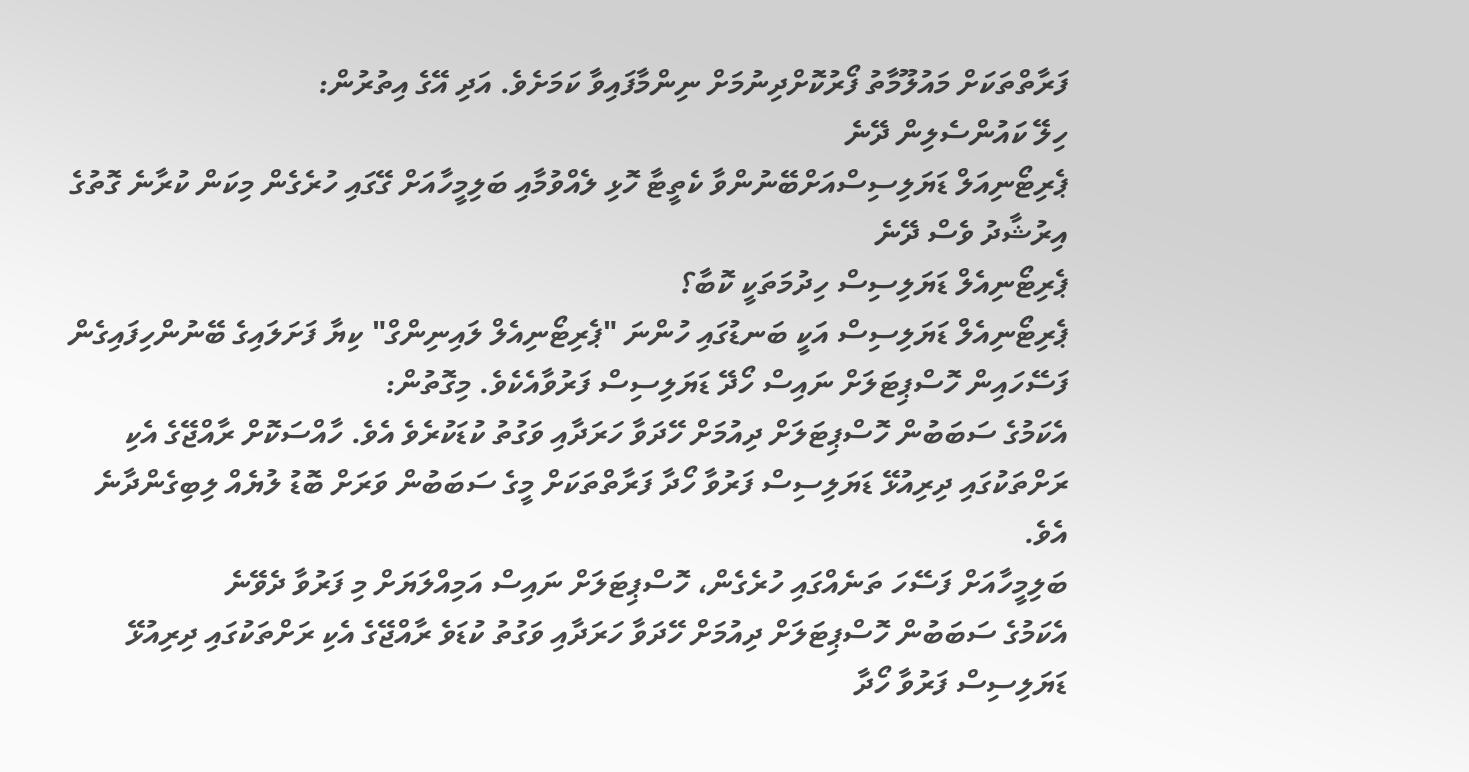ފަރާތްތަކަށް މައުލޫމާތު ފޯރުކޮށްދިނުމަށް ނިންމާފައިވާ ކަމަށެވެ. އަދި އޭގެ އިތުރުން:
ހިލޭ ކައުންސެލިން ދޭނެ
ޕެރިޓޯނިއަލް ޑަޔަލިސިސްއަށްބޭނުންވާ ކެތީޓާ ހޮޅި ލެއްވުމާއި ބަލިމީހާއަށް ގޭގައި ހުރެގެން މިކަން ކުރާނެ ގޮތުގެ އިރުޝާދު ވެސް ދޭނެ
ޕެރިޓޯނިއެލް ޑަޔަލިސިސް ހިދުމަތަކީ ކޮބާ؟
ޕެރިޓޯނިއެލް ޑަޔަލިސިސް އަކީ ބަނޑުގައި ހުންނަ "ޕެރިޓޯނިއެލް ލައިނިންގް" ކިޔާ ފަށަލައިގެ ބޭނުންހިފައިގެން ފަސޭހައިން ހޮސްޕިޓަލަށް ނައިސް ހޯދޭ ޑަޔަލިސިސް ފަރުވާއެކެވެ. މިގޮތުން:
އެކަމުގެ ސަބަބުން ހޮސްޕިޓަލަށް ދިއުމަށް ހޭދަވާ ހަރަދާއި ވަގުތު ކުޑަކުރެވެ އެވެ. ހާއްސަކޮށް ރާއްޖޭގެ އެކި ރަށްތަކުގައި ދިރިއުޅޭ ޑަޔަލިސިސް ފަރުވާ ހޯދާ ފަރާތްތަކަށް މީގެ ސަބަބުން ވަރަށް ބޮޑު ލުޔެއް ލިބިގެންދާނެ އެވެ.
ބަލިމީހާއަށް ފަސޭހަ ތަނެއްގައި ހުރެގެން، ހޮސްޕިޓަލަށް ނައިސް އަމިއްލަޔަށް މި ފަރުވާ ދެވޭނެ
އެކަމުގެ ސަބަބުން ހޮސްޕިޓަލަށް ދިއުމަށް ހޭދަވާ ހަރަދާއި ވަގުތު ކުޑަވެ ރާއްޖޭގެ އެކި ރަށްތަކުގައި ދިރިއުޅޭ ޑަޔަލިސިސް ފަރުވާ ހޯދާ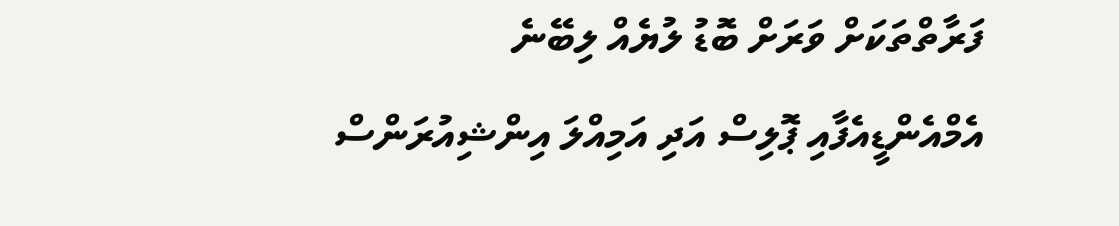ފަރާތްތަކަށް ވަރަށް ބޮޑު ލުޔެއް ލިބޭނެ
އެމްއެންޑީއެފާއި ޕޮލިސް އަދި އަމިއްލަ އިންޝިއުރަންސް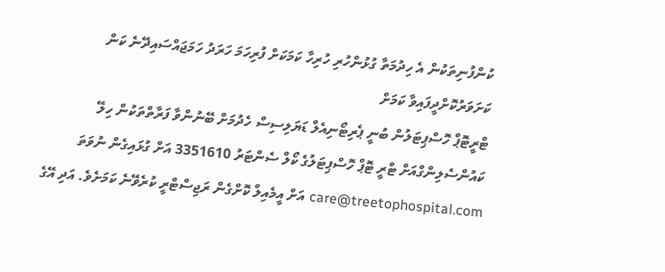ކުންފުނިތަކުން އެ ހިދުމަތާ ގުޅުންހުރި ހުރިހާ ކަމަކަށް ފުރިހަމަ ހަރަދު ހަމަޖައްސައިދޭނެ ކަން ކަށަވަރުކޮށްދީފައިވާ ކަމަށް
ޓްރީޓޮޕް ހޮސްޕިޓަލުން ބުނީ ޕެރިޓޯނިއެލް ޑަޔަލިސިސް ހެދުމަށް ބޭނުންވާ ފަރާތްތަކުން ހިލޭ ކައުންސެލިންގްއަށް ޓްރީ ޓޮޕް ހޮސްޕިޓަލުގެ ކޯލް ސެންޓަރު 3351610 އަށް ގުޅައިގެން ނުވަތަ care@treetophospital.com އަށް އީމެއިލް ކޮށްގެން ރަޖިސްޓްރީ ކުރެވޭނެ ކަމަށެވެ. އަދި އޭގެ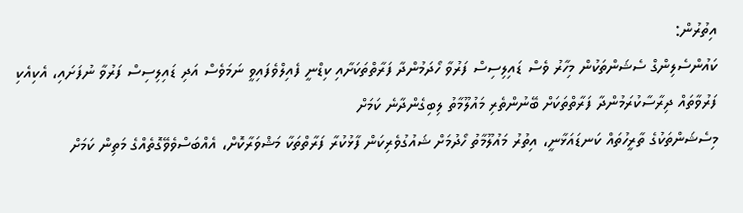އިތުރުން:
ކައުންސެލިންގް ސެޝަންތަކުން މިހާރު ވެސް ޑައިލިސިސް ފަރުވާ ހޯދަމުންދާ ފަރާތްތަކަށާއި ކިޑްނީ ފެއިލްވެފައިވީ ނަމަވެސް އަދި ޑައިލިސިސް ފަރުވާ ނުފަށައި، އެކިއެކި ފަރުވާތައް ދިރާސާކުރަމުންދާ ފަރާތްތަކަށް ބޭނުންތެރި މައުލޫމާތު ލިބިގެންދާނެ ކަމަށް
މިސެޝަންތަކުގެ ތާރީހުތައް ކަނޑައަޅާނީ، އިތުރު މައުލޫމާތު ހޯދުމަށް ޝައުގުވެރިކަން ފާޅުކުރާ ފަރާތްތަކާ މަޝްވަރާކޮށް، އެއްބަސްވެވޭގޮތެއްގެ މަތިން ކަމަށް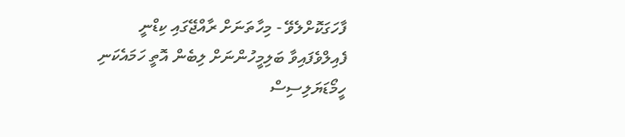ފާހަގަކޮށްލެވޭ - މިހާތަނަށް ރާއްޖޭގައި ކިޑްނީ ފެއިލްވެފައިވާ ބަލިމީހުންނަށް ލިބެން އޮތީ ހަމައެކަނި ހީމޯޑަޔަލިސިސް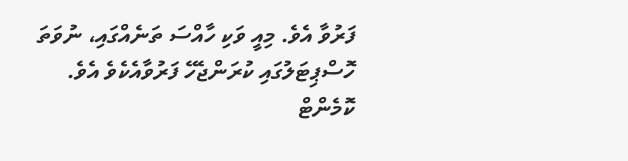ފަރުވާ އެވެ. މިއީ ވަކި ހާއްސަ ތަނެއްގައި، ނުވަތަ ހޮސްޕިޓަލުގައި ކުރަންޖެހޭ ފަރުވާއެކެވެ އެވެ.
ކޮމެންޓް